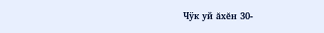Чÿк уй ăхĕн 30-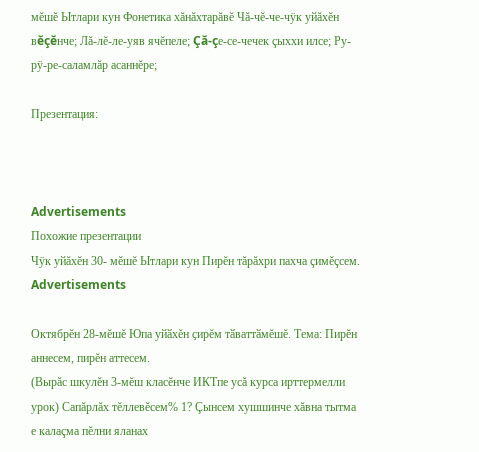мĕшĕ Ытлари кун Фонетика хăнăхтарăвĕ Чă-чĕ-че-чÿк уйăхĕн вĕçĕнче; Лă-лĕ-ле-уяв ячĕпеле; Çă-çе-се-чечек çыххи илсе; Ру-рÿ-ре-саламлăр асаннĕре;

Презентация:



Advertisements
Похожие презентации
Чÿк уйăхĕн 30- мĕшĕ Ытлари кун Пирĕн тăрăхри пахча çимěçсем.
Advertisements

Октябрĕн 28-мĕшĕ Юпа уйӑхĕн ҫирĕм тӑваттӑмĕшĕ. Тема: Пирĕн аннесем, пирĕн аттесем.
(Вырăс шкулĕн 3-мĕш класĕнче ИКТпе усă курса ирттермелли урок) Сапăрлăх тĕллевĕсем% 1? Çынсем хушшинче хăвна тытма е калаçма пĕлни яланах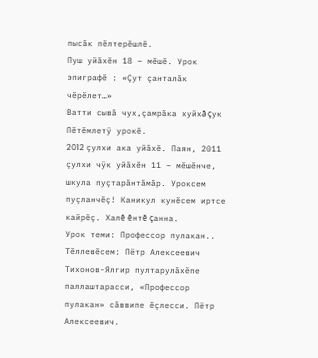пысăк пĕлтерĕшлĕ.
Пуш уйăхĕн 18 – мĕшĕ. Урок эпиграфĕ : «Çут çанталăк чĕрĕлет…»
Ватти сывă чух,çамрăка хуйхă çук Пĕтĕмлетÿ урокĕ.
2012 çулхи ака уйăхĕ. Паян, 2011 çулхи чÿк уйăхĕн 11 – мĕшĕнче, шкула пуçтарăнтăмăр. Уроксем пуçланчĕç! Каникул кунĕсем иртсе кайрĕç. Халĕ ĕнтĕ çанна.
Урок теми: Профессор пулакан.. Тĕллевĕсем: Пётр Алексеевич Тихонов-Ялгир пултарулăхĕпе паллаштарасси, «Профессор пулакан» сăввипе ĕçлесси. Пётр Алексеевич.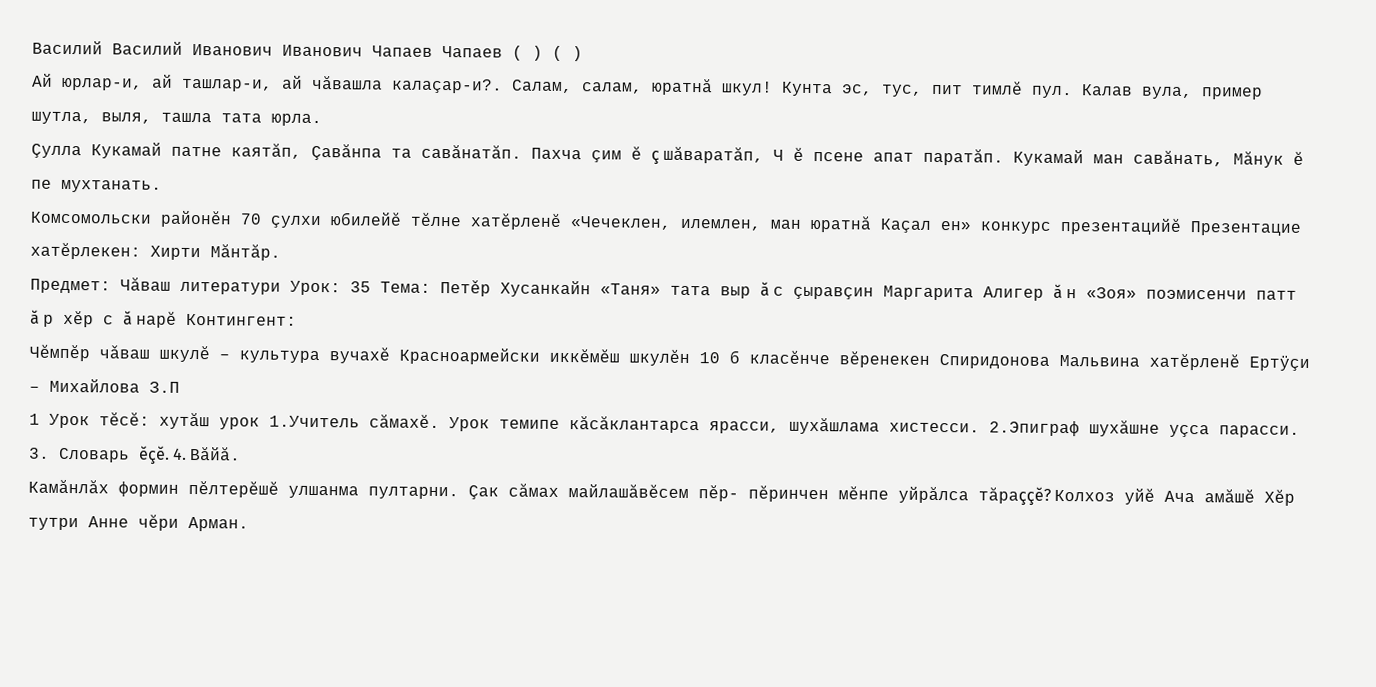Василий Василий Иванович Иванович Чапаев Чапаев ( ) ( )
Ай юрлар-и, ай ташлар-и, ай чăвашла калаçар-и?. Салам, салам, юратнă шкул! Кунта эс, тус, пит тимлĕ пул. Калав вула, пример шутла, выля, ташла тата юрла.
Çулла Кукамай патне каятăп, Çавăнпа та савăнатăп. Пахча çим ӗ ç шăваратăп, Ч ӗ псене апат паратăп. Кукамай ман савăнать, Мăнук ӗ пе мухтанать.
Комсомольски районĕн 70 çулхи юбилейĕ тĕлне хатĕрленĕ «Чечеклен, илемлен, ман юратнă Каçал ен» конкурс презентацийĕ Презентацие хатĕрлекен: Хирти Мăнтăр.
Предмет: Чăваш литератури Урок: 35 Тема: Петěр Хусанкайн «Таня» тата выр ă с çыравçин Маргарита Алигер ă н «Зоя» поэмисенчи патт ă р хĕр с ă нарĕ Контингент:
Чĕмпĕр чǎваш шкулĕ – культура вучахĕ Красноармейски иккĕмĕш шкулĕн 10 б класĕнче вĕренекен Спиридонова Мальвина хатĕрленĕ Ертÿçи – Михайлова З.П
1 Урок тĕсĕ: хутăш урок 1.Учитель сăмахĕ. Урок темипе кăсăклантарса ярасси, шухăшлама хистесси. 2.Эпиграф шухăшне уçса парасси. 3. Словарь ĕçĕ. 4. Вăйă.
Камăнлăх формин пĕлтерĕшĕ улшанма пултарни. Çак сăмах майлашăвĕсем пĕр- пĕринчен мĕнпе уйрăлса тăраççĕ? Колхоз уйĕ Ача амăшĕ Хĕр тутри Анне чĕри Арман.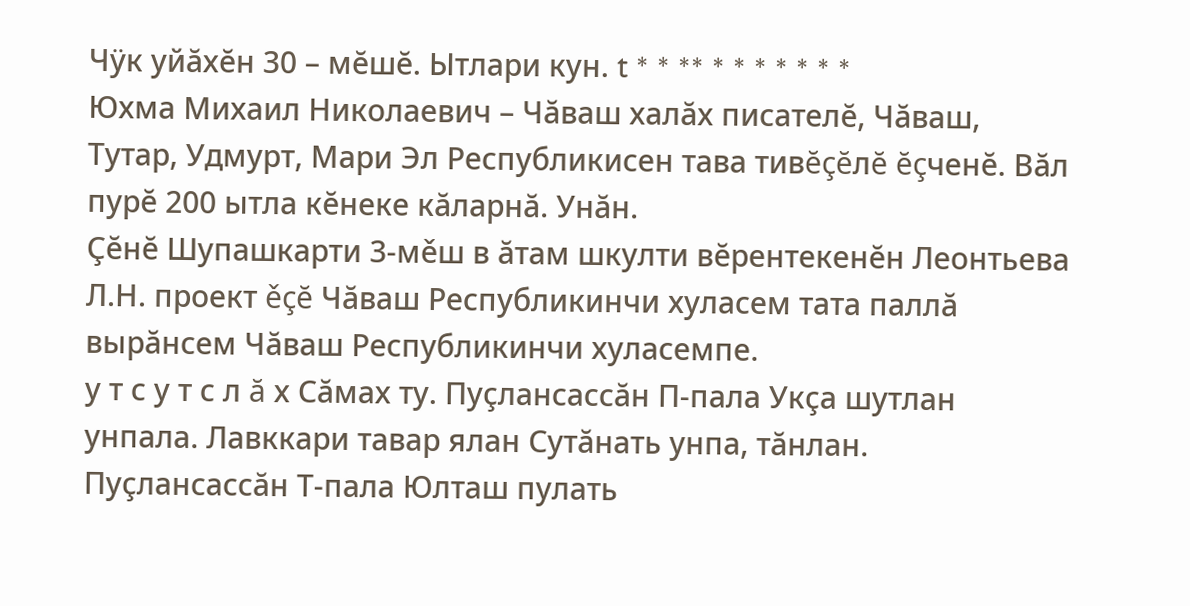Чÿк уйăхĕн 30 – мĕшĕ. Ытлари кун. t * * ** * * * * * * *
Юхма Михаил Николаевич – Чăваш халăх писателĕ, Чăваш, Тутар, Удмурт, Мари Эл Республикисен тава тивĕçĕлĕ ĕçченĕ. Вăл пурĕ 200 ытла кĕнеке кăларнă. Унăн.
Çĕнĕ Шупашкарти 3-мěш в ăтам шкулти вĕрентекенĕн Леонтьева Л.Н. проект ěçĕ Чăваш Республикинчи хуласем тата паллă вырăнсем Чăваш Республикинчи хуласемпе.
у т с у т с л ă х Сăмах ту. Пуçлансассăн П-пала Укçа шутлан унпала. Лавккари тавар ялан Сутăнать унпа, тăнлан. Пуçлансассăн Т-пала Юлташ пулать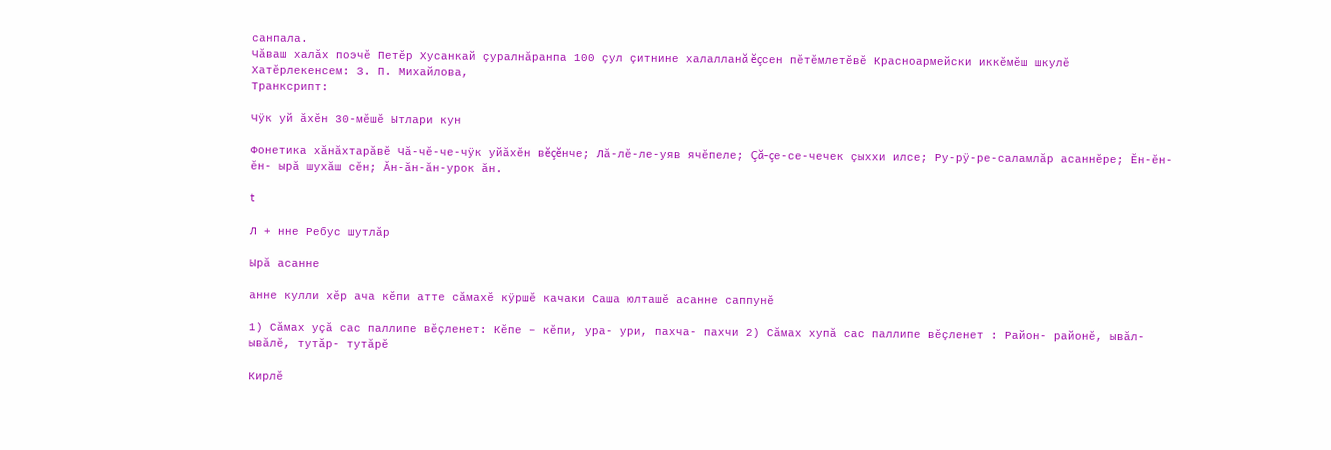санпала.
Чăваш халăх поэчĕ Петĕр Хусанкай çуралнăранпа 100 çул çитнине халалланă ĕçсен пĕтĕмлетĕвĕ Красноармейски иккĕмĕш шкулĕ Хатĕрлекенсем: З. П. Михайлова,
Транксрипт:

Чÿк уй ăхĕн 30-мĕшĕ Ытлари кун

Фонетика хăнăхтарăвĕ Чă-чĕ-че-чÿк уйăхĕн вĕçĕнче; Лă-лĕ-ле-уяв ячĕпеле; Çă-çе-се-чечек çыххи илсе; Ру-рÿ-ре-саламлăр асаннĕре; Ĕн-ĕн-ĕн- ырă шухăш сĕн; Ăн-ăн-ăн-урок ăн.

t

Л + нне Ребус шутлăр

Ырă асанне

анне кулли хĕр ача кĕпи атте сăмахĕ кÿршĕ качаки Саша юлташĕ асанне саппунĕ

1) Сăмах уçă сас паллипе вĕçленет: Кĕпе – кĕпи, ура- ури, пахча- пахчи 2) Сăмах хупă сас паллипе вĕçленет : Район- районĕ, ывăл- ывăлĕ, тутăр- тутăрĕ

Кирлĕ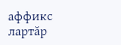аффикс лартăр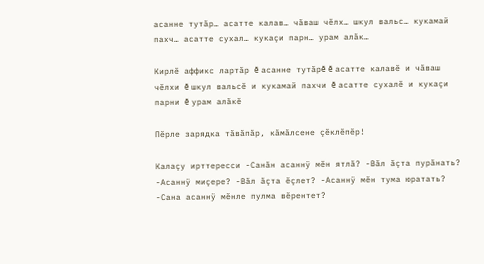асанне тутăр… асатте калав… чăваш чĕлх… шкул вальс… кукамай пахч… асатте сухал… кукаçи парн… урам алăк…

Кирлĕ аффикс лартăр ĕ асанне тутăрĕ ĕ асатте калавĕ и чăваш чĕлхи ĕ шкул вальсĕ и кукамай пахчи ĕ асатте сухалĕ и кукаçи парни ĕ урам алăкĕ

Пĕрле зарядка тăвăпăр, кăмăлсене çĕклĕпĕр!

Калаçу ирттересси -Санăн асаннÿ мĕн ятлă? -Вăл ăçта пурăнать? -Асаннÿ миçере? -Вăл ăçта ĕçлет? -Асаннÿ мĕн тума юратать? -Сана асаннÿ мĕнле пулма вĕрентет?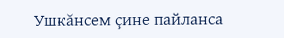Ушкăнсем çине пайланса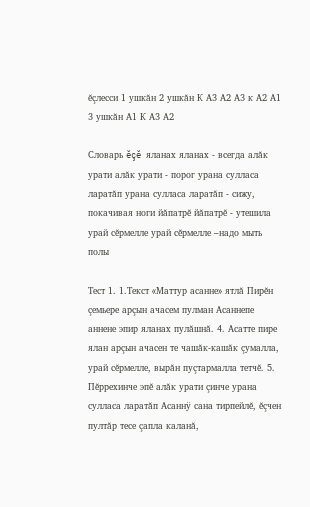ĕçлесси 1 ушкăн 2 ушкăн К А3 А2 А3 к А2 А1 3 ушкăн А1 К А3 А2

Словарь ĕçĕ яланах яланах - всегда алăк урати алăк урати - порог урана сулласа ларатăп урана сулласа ларатăп - сижу, покачивая ноги йăпатрĕ йăпатрĕ - утешила урай сĕрмелле урай сĕрмелле –надо мыть полы

Тест 1. 1.Текст «Маттур асанне» ятлă Пирĕн çемьере арçын ачасем пулман Асаннепе аннене эпир яланах пулăшнă. 4. Асатте пире ялан арçын ачасен те чашăк-кашăк çумалла, урай сĕрмелле, вырăн пуçтармалла тетчĕ. 5. Пĕррехинче эпĕ алăк урати çинче урана сулласа ларатăп Асаннÿ сана тирпейлĕ, ĕçчен пултăр тесе çапла каланă,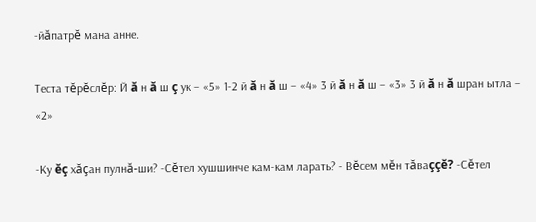-йăпатрĕ мана анне.

Теста тĕрĕслĕр: Й ă н ă ш ç ук – «5» 1-2 й ă н ă ш – «4» 3 й ă н ă ш – «3» 3 й ă н ă шран ытла – «2»

-Ку ĕç хăçан пулнă-ши? -Сĕтел хушшинче кам-кам ларать? - Вĕсем мĕн тăваççĕ? -Сĕтел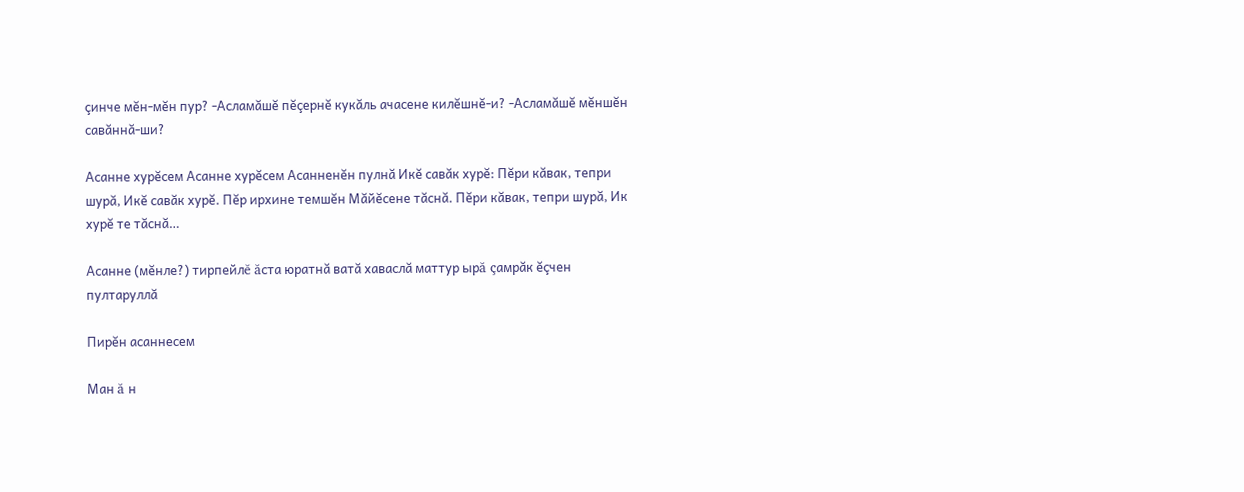çинче мĕн-мĕн пур? -Асламăшĕ пĕçернĕ кукăль ачасене килĕшнĕ-и? -Асламăшĕ мĕншĕн савăннă-ши?

Асанне хурĕсем Асанне хурĕсем Асанненĕн пулнă Икĕ савăк хурĕ: Пĕри кăвак, тепри шурă, Икĕ савăк хурĕ. Пĕр ирхине темшĕн Мăйĕсене тăснă. Пĕри кăвак, тепри шурă, Ик хурĕ те тăснă…

Асанне (мĕнле?) тирпейлĕ ăста юратнă ватă хаваслă маттур ырă çамрăк ĕçчен пултаруллă

Пирĕн асаннесем

Ман ă н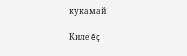кукамай

Киле ĕç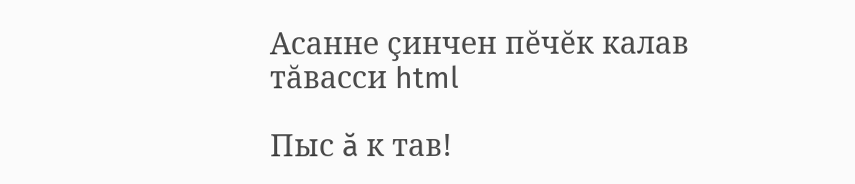Асанне çинчен пĕчĕк калав тăвасси html

Пыс ă к тав!